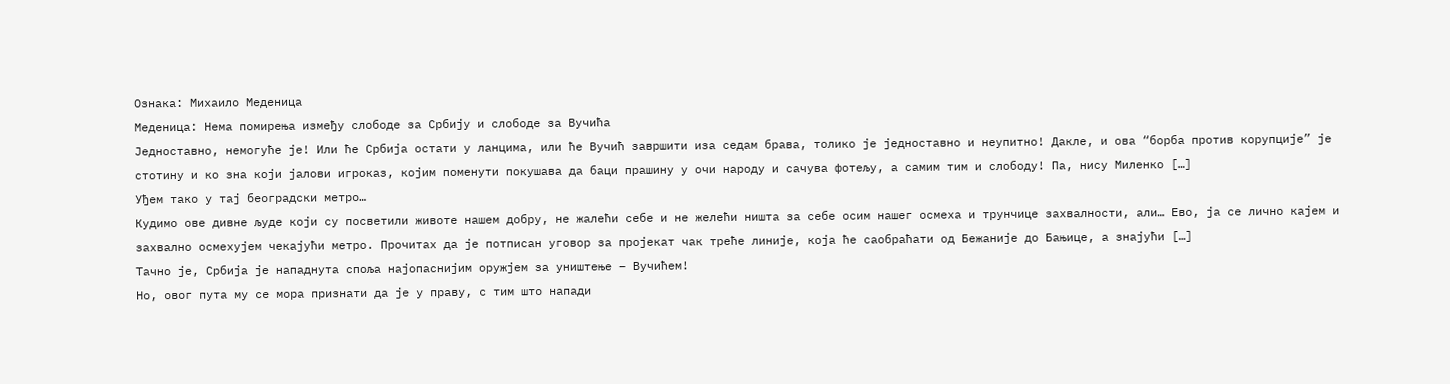Ознака: Михаило Меденица
Меденица: Нема помирења између слободе за Србију и слободе за Вучића
Једноставно, немогуће је! Или ће Србија остати у ланцима, или ће Вучић завршити иза седам брава, толико је једноставно и неупитно! Дакле, и ова “борба против корупције” је стотину и ко зна који јалови игроказ, којим поменути покушава да баци прашину у очи народу и сачува фотељу, а самим тим и слободу! Па, нису Миленко […]
Уђем тако у тај београдски метро…
Кудимо ове дивне људе који су посветили животе нашем добру, не жалећи себе и не желећи ништа за себе осим нашег осмеха и трунчице захвалности, али… Ево, ја се лично кајем и захвално осмехујем чекајући метро. Прочитах да је потписан уговор за пројекат чак треће линије, која ће саобраћати од Бежаније до Бањице, а знајући […]
Тачно је, Србија је нападнута споља најопаснијим оружјем за уништење – Вучићем!
Но, овог пута му се мора признати да је у праву, с тим што напади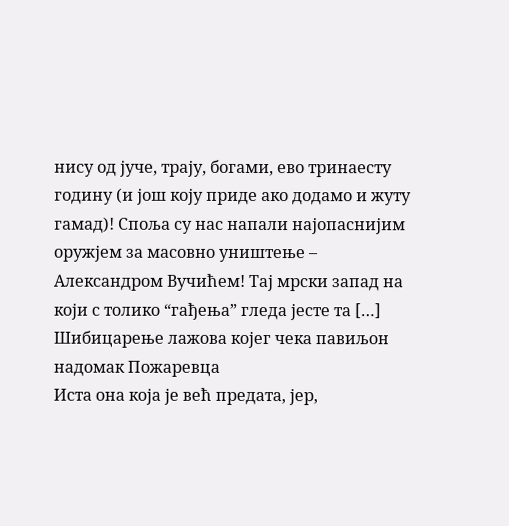нису од јуче, трају, богами, ево тринаесту годину (и још коју приде ако додамо и жуту гамад)! Споља су нас напали најопаснијим оружјем за масовно уништење – Александром Вучићем! Тај мрски запад на који с толико “гађења” гледа јесте та […]
Шибицарење лажова којег чека павиљон надомак Пожаревца
Иста она која је већ предата, јер,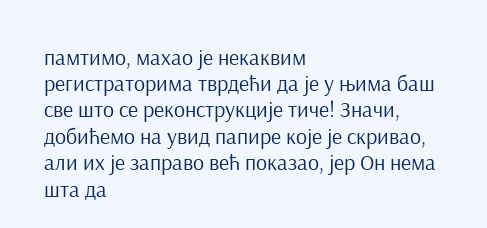памтимо, махао је некаквим регистраторима тврдећи да је у њима баш све што се реконструкције тиче! Значи, добићемо на увид папире које је скривао, али их је заправо већ показао, јер Он нема шта да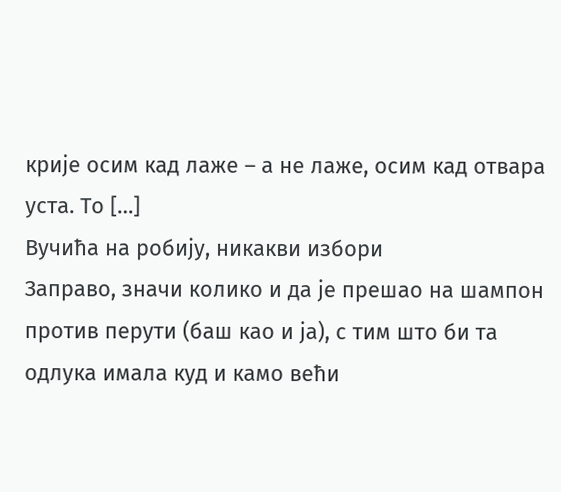крије осим кад лаже – а не лаже, осим кад отвара уста. То […]
Вучића на робију, никакви избори
Заправо, значи колико и да је прешао на шампон против перути (баш као и ја), с тим што би та одлука имала куд и камо већи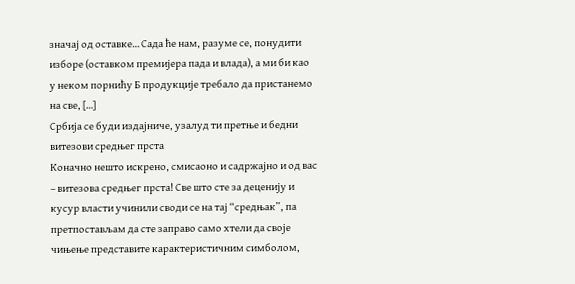значај од оставке… Сада ће нам, разуме се, понудити изборе (оставком премијера пада и влада), а ми би као у неком порнићу Б продукције требало да пристанемо на све, […]
Србија се буди издајниче, узалуд ти претње и бедни витезови средњег прста
Коначно нешто искрено, смисаоно и садржајно и од вас – витезова средњег прста! Све што сте за деценију и кусур власти учинили своди се на тај “средњак”, па претпостављам да сте заправо само хтели да своје чињење представите карактеристичним симболом,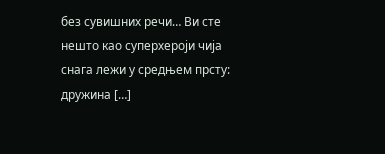без сувишних речи… Ви сте нешто као суперхероји чија снага лежи у средњем прсту: дружина […]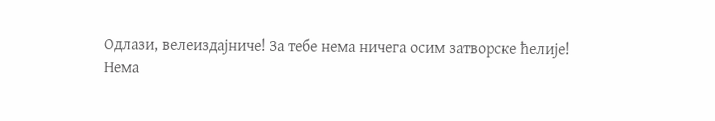Одлази, велеиздајниче! За тебе нема ничега осим затворске ћелије!
Нема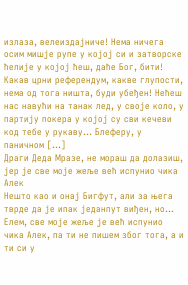излаза, велеиздајниче! Нема ничега осим мишје рупе у којој си и затворске ћелије у којој ћеш, даће Бог, бити! Какав црни референдум, какве глупости, нема од тога ништа, буди убеђен! Нећеш нас навући на танак лед, у своје коло, у партију покера у којој су сви кечеви код тебе у рукаву… Блеферу, у паничном […]
Драги Деда Мразе, не мораш да долазиш, јер је све моје жеље већ испунио чика Алек
Нешто као и онај Бигфут, али за њега тврде да је ипак једанпут виђен, но… Елем, све моје жеље је већ испунио чика Алек, па ти не пишем због тога, а и ти си у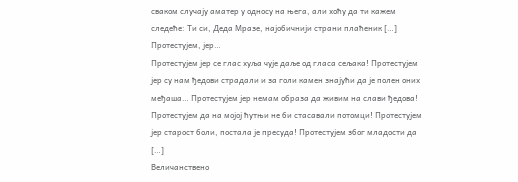сваком случају аматер у односу на њега, али хоћу да ти кажем следеће: Ти си, Деда Мразе, најобичнији страни плаћеник […]
Протестујем, јер…
Протестујем јер се глас хуља чује даље од гласа сељака! Протестујем јер су нам ђедови страдали и за голи камен знајући да је полен оних међаша… Протестујем јер немам образа да живим на слави ђедова! Протестујем да на мојој ћутњи не би стасавали потомци! Протестујем јер старост боли, постала је пресуда! Протестујем због младости да […]
Величанствено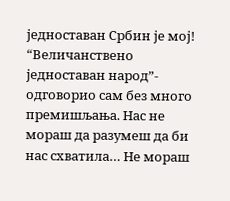једноставан Србин је мој!
“Величанствено једноставан народ”- одговорио сам без много премишљања. Нас не мораш да разумеш да би нас схватила… Не мораш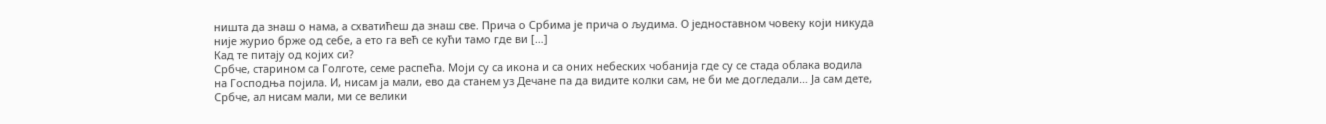ништа да знаш о нама, а схватићеш да знаш све. Прича о Србима је прича о људима. О једноставном човеку који никуда није журио брже од себе, а ето га већ се кући тамо где ви […]
Кад те питају од којих си?
Србче, старином са Голготе, семе распећа. Моји су са икона и са оних небеских чобанија где су се стада облака водила на Господња појила. И, нисам ја мали, ево да станем уз Дечане па да видите колки сам, не би ме догледали… Ја сам дете, Србче, ал нисам мали, ми се велики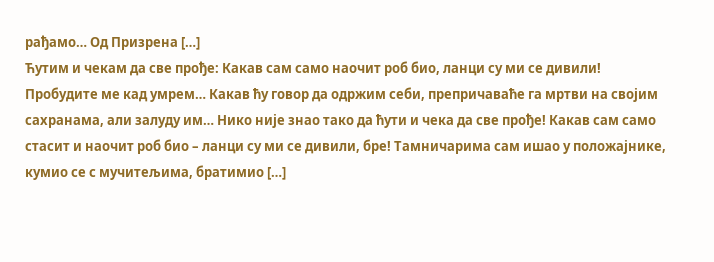рађамо… Од Призрена […]
Ћутим и чекам да све прође: Какав сам само наочит роб био, ланци су ми се дивили!
Пробудите ме кад умрем… Какав ћу говор да одржим себи, препричаваће га мртви на својим сахранама, али залуду им… Нико није знао тако да ћути и чека да све прође! Какав сам само стасит и наочит роб био – ланци су ми се дивили, бре! Тамничарима сам ишао у положајнике, кумио се с мучитељима, братимио […]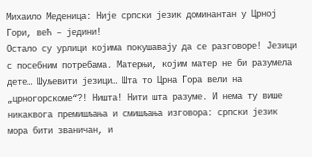Михаило Меденица: Није српски језик доминантан у Црној Гори, већ – једини!
Остало су урлици којима покушавају да се разговоре! Језици с посебним потребама. Матерњи, којим матер не би разумела дете… Шуљевити језици… Шта то Црна Гора вели на „црногорскоме“?! Ништа! Нити шта разуме. И нема ту више никаквога премишљања и смишљања изговора: српски језик мора бити званичан, и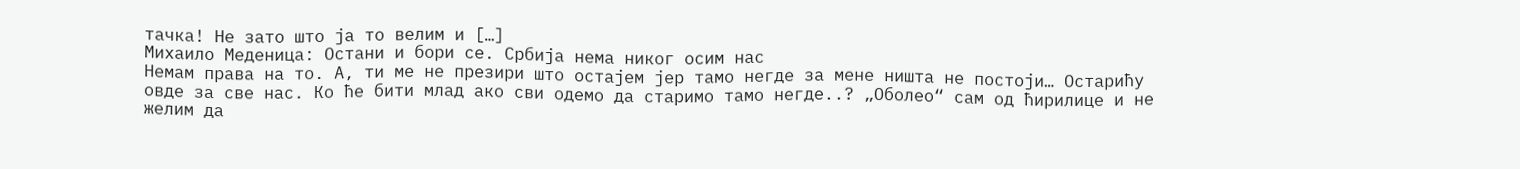тачка! Не зато што ја то велим и […]
Михаило Меденица: Остани и бори се. Србија нема никог осим нас
Немам права на то. А, ти ме не презири што остајем јер тамо негде за мене ништа не постоји… Остарићу овде за све нас. Ко ће бити млад ако сви одемо да старимо тамо негде..? „Оболео“ сам од ћирилице и не желим да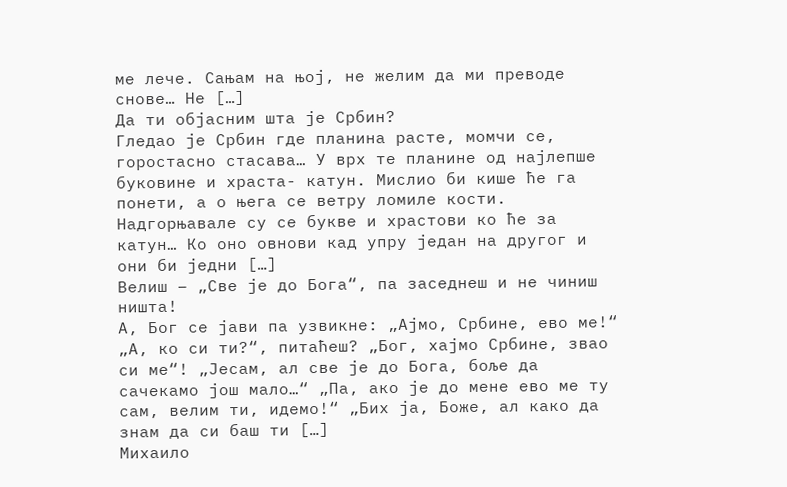ме лече. Сањам на њој, не желим да ми преводе снове… Не […]
Да ти објасним шта је Србин?
Гледао је Србин где планина расте, момчи се, горостасно стасава… У врх те планине од најлепше буковине и храста- катун. Мислио би кише ће га понети, а о њега се ветру ломиле кости. Надгорњавале су се букве и храстови ко ће за катун… Ко оно овнови кад упру један на другог и они би једни […]
Велиш – „Све је до Бога“, па заседнеш и не чиниш ништа!
А, Бог се јави па узвикне: „Ајмо, Србине, ево ме!“ „А, ко си ти?“, питаћеш? „Бог, хајмо Србине, звао си ме“! „Јесам, ал све је до Бога, боље да сачекамо још мало…“ „Па, ако је до мене ево ме ту сам, велим ти, идемо!“ „Бих ја, Боже, ал како да знам да си баш ти […]
Михаило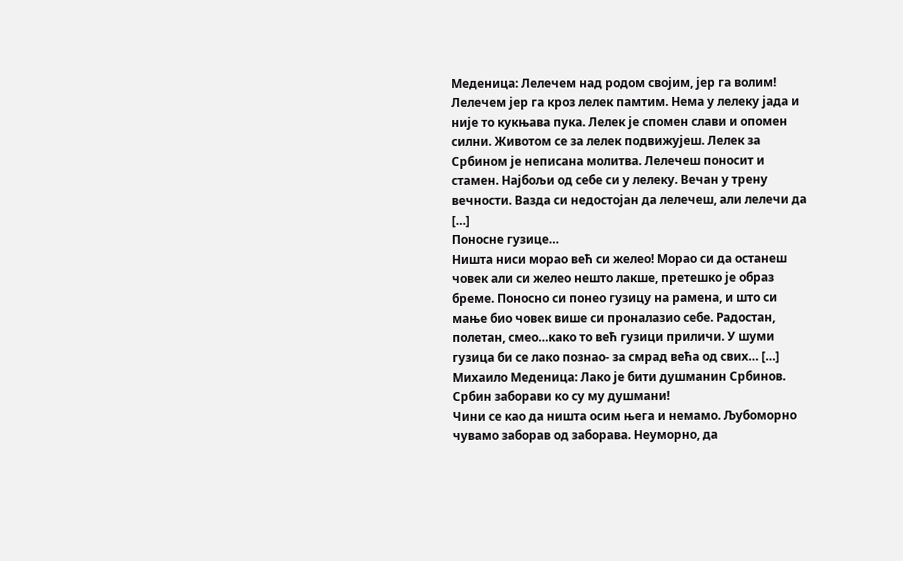Меденица: Лелечем над родом својим, јер га волим!
Лелечем јер га кроз лелек памтим. Нема у лелеку јада и није то кукњава пука. Лелек је спомен слави и опомен силни. Животом се за лелек подвижујеш. Лелек за Србином је неписана молитва. Лелечеш поносит и стамен. Најбољи од себе си у лелеку. Вечан у трену вечности. Вазда си недостојан да лелечеш, али лелечи да […]
Поносне гузице…
Ништа ниси морао већ си желео! Морао си да останеш човек али си желео нешто лакше, претешко је образ бреме. Поносно си понео гузицу на рамена, и што си мање био човек више си проналазио себе. Радостан, полетан, смео…како то већ гузици приличи. У шуми гузица би се лако познао- за смрад већа од свих… […]
Михаило Меденица: Лако је бити душманин Србинов. Србин заборави ко су му душмани!
Чини се као да ништа осим њега и немамо. Љубоморно чувамо заборав од заборава. Неуморно, да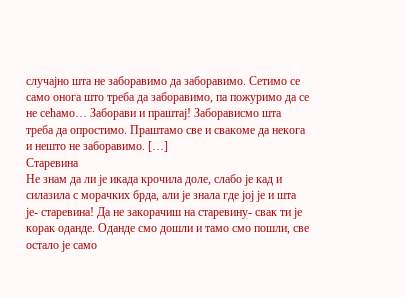случајно шта не заборавимо да заборавимо. Сетимо се само онога што треба да заборавимо, па пожуримо да се не сећамо… Заборави и праштај! Заборависмо шта треба да опростимо. Праштамо све и свакоме да некога и нешто не заборавимо. […]
Старевина
Не знам да ли је икада крочила доле, слабо је кад и силазила с морачких брда, али је знала где јој је и шта је- старевина! Да не закорачиш на старевину- свак ти је корак оданде. Оданде смо дошли и тамо смо пошли, све остало је само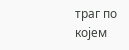траг по којем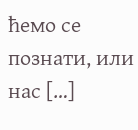ћемо се познати, или нас […]